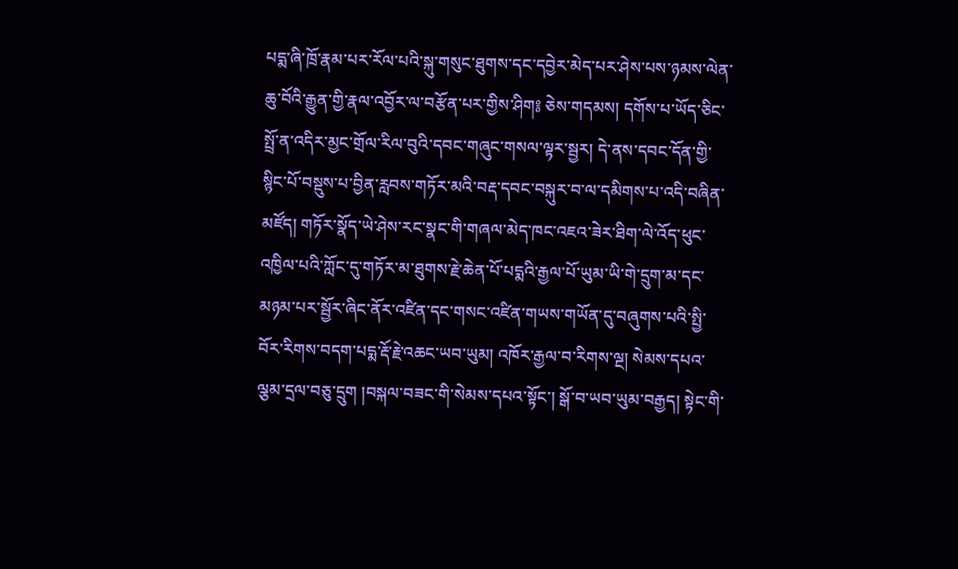པདྨ་ཞི་ཁྲོ་རྣམ་པར་རོལ་པའི་སྐུ་གསུང་ཐུགས་དང་དབྱེར་མེད་པར་ཤེས་པས་ཉམས་ལེན་ཆུ་བོའི་རྒྱུན་གྱི་རྣལ་འབྱོར་ལ་བརྩོན་པར་གྱིས་ཤིག༔ ཅེས་གདམས། དགོས་པ་ཡོད་ཅིང་སྤྲོ་ན་འདིར་མྱང་གྲོལ་རིལ་བུའི་དབང་གཞུང་གསལ་ལྟར་སྦྱར། དེ་ནས་དབང་དོན་གྱི་སྙིང་པོ་བསྡུས་པ་བྱིན་རླབས་གཏོར་མའི་བརྡ་དབང་བསྐུར་བ་ལ་དམིགས་པ་འདི་བཞིན་མཛོད། གཏོར་སྣོད་ཡེ་ཤེས་རང་སྣང་གི་གཞལ་མེད་ཁང་འཇའ་ཟེར་ཐིག་ལེ་འོད་ཕུང་འཁྱིལ་པའི་ཀློང་དུ་གཏོར་མ་ཐུགས་རྗེ་ཆེན་པོ་པདྨའི་རྒྱལ་པོ་ཡུམ་ཡི་གེ་དྲུག་མ་དང་མཉམ་པར་སྦྱོར་ཞིང་ནོར་འཛིན་དང་གསང་འཛིན་གཡས་གཡོན་དུ་བཞུགས་པའི་སྤྱི་བོར་རིགས་བདག་པདྨ་རྡོ་རྗེ་འཆང་ཡབ་ཡུམ། འཁོར་རྒྱལ་བ་རིགས་ལྔ། སེམས་དཔའ་ལྕམ་དྲལ་བཅུ་དྲུག །བསྐལ་བཟང་གི་སེམས་དཔའ་སྟོང་། སྒོ་བ་ཡབ་ཡུམ་བརྒྱད། སྟེང་གི་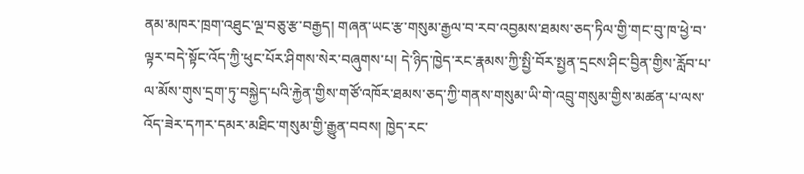ནམ་མཁར་ཁྲག་འཐུང་ལྔ་བཅུ་རྩ་བརྒྱད། གཞན་ཡང་རྩ་གསུམ་རྒྱལ་བ་རབ་འབྱམས་ཐམས་ཅད་ཏིལ་གྱི་གང་བུ་ཁ་ཕྱེ་བ་ལྟར་བདེ་སྟོང་འོད་ཀྱི་ཕུང་པོར་ཤིགས་སེར་བཞུགས་པ། དེ་ཉིད་ཁྱེད་རང་རྣམས་ཀྱི་སྤྱི་བོར་སྤྱན་དྲངས་ཤིང་བྱིན་གྱིས་རློབ་པ་ལ་མོས་གུས་དྲག་ཏུ་བསྐྱེད་པའི་རྐྱེན་གྱིས་གཙོ་འཁོར་ཐམས་ཅད་ཀྱི་གནས་གསུམ་ཡི་གེ་འབྲུ་གསུམ་གྱིས་མཚན་པ་ལས་འོད་ཟེར་དཀར་དམར་མཐིང་གསུམ་གྱི་རྒྱུན་བབས། ཁྱེད་རང་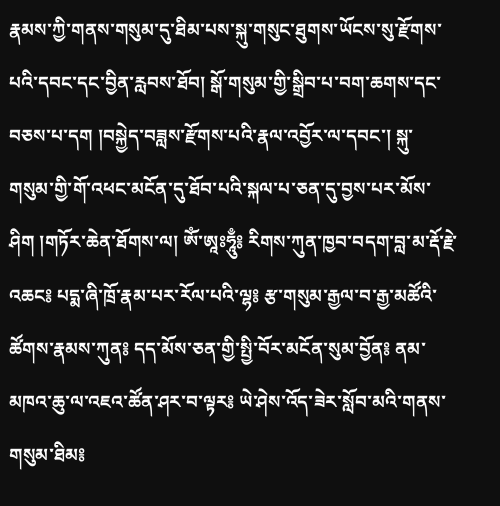རྣམས་ཀྱི་གནས་གསུམ་དུ་ཐིམ་པས་སྐུ་གསུང་ཐུགས་ཡོངས་སུ་རྫོགས་པའི་དབང་དང་བྱིན་རླབས་ཐོབ། སྒོ་གསུམ་གྱི་སྒྲིབ་པ་བག་ཆགས་དང་བཅས་པ་དག །བསྐྱེད་བཟླས་རྫོགས་པའི་རྣལ་འབྱོར་ལ་དབང་། སྐུ་གསུམ་གྱི་གོ་འཕང་མངོན་དུ་ཐོབ་པའི་སྐལ་པ་ཅན་དུ་བྱས་པར་མོས་ཤིག །གཏོར་ཆེན་ཐོགས་ལ། ཨོཾ་ཨཱཿཧཱུྃ༔ རིགས་ཀུན་ཁྱབ་བདག་བླ་མ་རྡོ་རྗེ་འཆང༔ པདྨ་ཞི་ཁྲོ་རྣམ་པར་རོལ་པའི་ལྷ༔ རྩ་གསུམ་རྒྱལ་བ་རྒྱ་མཚོའི་ཚོགས་རྣམས་ཀུན༔ དད་མོས་ཅན་གྱི་སྤྱི་བོར་མངོན་སུམ་བྱོན༔ ནམ་མཁའ་ཆུ་ལ་འཇའ་ཚོན་ཤར་བ་ལྟར༔ ཡེ་ཤེས་འོད་ཟེར་སློབ་མའི་གནས་གསུམ་ཐིམ༔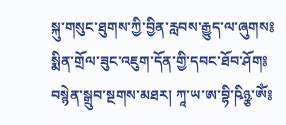སྐུ་གསུང་ཐུགས་ཀྱི་བྱིན་རླབས་རྒྱུད་ལ་ཞུགས༔ སྨིན་གྲོལ་ཟུང་འཇུག་དོན་གྱི་དབང་ཐོབ་ཤོག༔ བསྙེན་སྒྲུབ་སྔགས་མཐར། ཀཱ་ཡ་ཨ་བྷི་ཥིཉྩ་ཨོཾ༔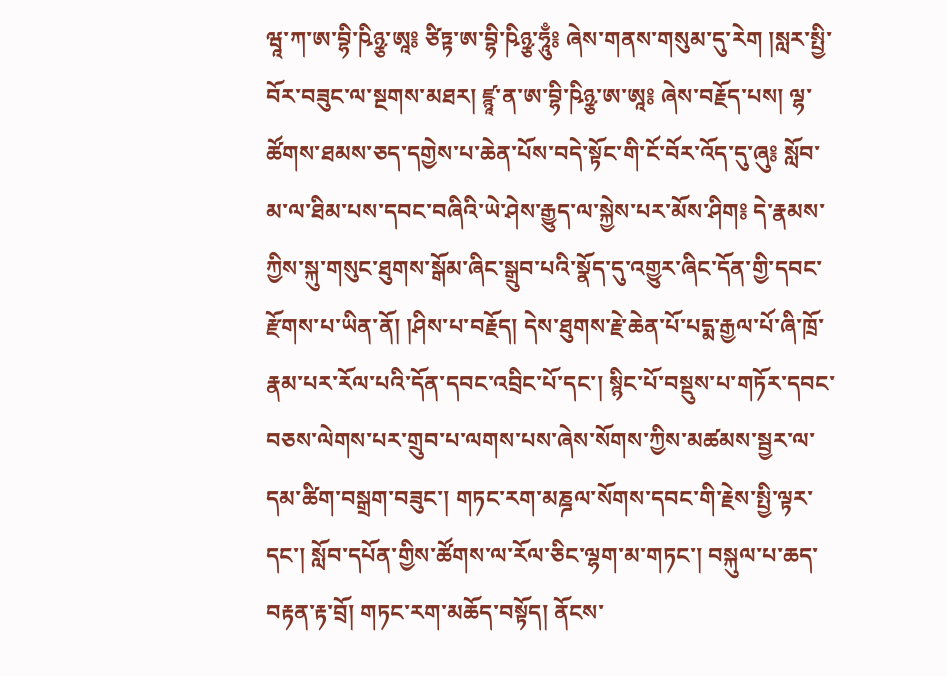ཝཱ་ཀ་ཨ་བྷི་ཥིཉྩ་ཨཱ༔ ཙིཏྟ་ཨ་བྷི་ཥིཉྩ་ཧཱུྃ༔ ཞེས་གནས་གསུམ་དུ་རེག །སླར་སྤྱི་བོར་བཟུང་ལ་སྔགས་མཐར། ཛྙཱ་ན་ཨ་བྷི་ཥིཉྩ་ཨ་ཨཱ༔ ཞེས་བརྗོད་པས། ལྷ་ཚོགས་ཐམས་ཅད་དགྱེས་པ་ཆེན་པོས་བདེ་སྟོང་གི་ངོ་བོར་འོད་དུ་ཞུ༔ སློབ་མ་ལ་ཐིམ་པས་དབང་བཞིའི་ཡེ་ཤེས་རྒྱུད་ལ་སྐྱེས་པར་མོས་ཤིག༔ དེ་རྣམས་ཀྱིས་སྐུ་གསུང་ཐུགས་སྒོམ་ཞིང་སྒྲུབ་པའི་སྣོད་དུ་འགྱུར་ཞིང་དོན་གྱི་དབང་རྫོགས་པ་ཡིན་ནོ། །ཤིས་པ་བརྗོད། དེས་ཐུགས་རྗེ་ཆེན་པོ་པདྨ་རྒྱལ་པོ་ཞི་ཁྲོ་རྣམ་པར་རོལ་པའི་དོན་དབང་འབྲིང་པོ་དང་། སྙིང་པོ་བསྡུས་པ་གཏོར་དབང་བཅས་ལེགས་པར་གྲུབ་པ་ལགས་པས་ཞེས་སོགས་ཀྱིས་མཚམས་སྦྱར་ལ་དམ་ཚིག་བསྒྲག་བཟུང་། གཏང་རག་མཎྜལ་སོགས་དབང་གི་རྗེས་སྤྱི་ལྟར་དང་། སློབ་དཔོན་གྱིས་ཚོགས་ལ་རོལ་ཅིང་ལྷག་མ་གཏང་། བསྐུལ་པ་ཆད་བརྟན་རྟ་བྲོ། གཏང་རག་མཆོད་བསྟོད། ནོངས་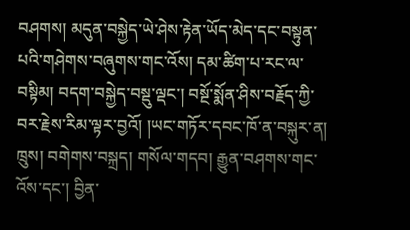བཤགས། མདུན་བསྐྱེད་ཡེ་ཤེས་རྟེན་ཡོད་མེད་དང་བསྟུན་པའི་གཤེགས་བཞུགས་གང་འོས། དམ་ཚིག་པ་རང་ལ་བསྟིམ། བདག་བསྐྱེད་བསྡུ་ལྡང་། བསྔོ་སྨོན་ཤིས་བརྗོད་ཀྱི་བར་རྗེས་རིམ་ལྟར་བྱའོ། །ཡང་གཏོར་དབང་ཁོ་ན་བསྐུར་ན། ཁྲུས། བགེགས་བསྐྲད། གསོལ་གདབ། རྒྱུན་བཤགས་གང་འོས་དང་། བྱིན་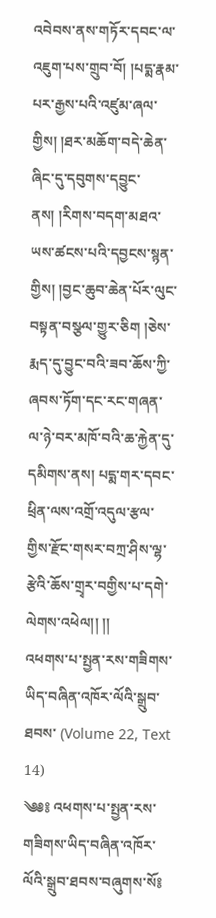འབེབས་ནས་གཏོར་དབང་ལ་འཇུག་པས་གྲུབ་བོ། །པདྨ་རྣམ་པར་རྒྱས་པའི་འཛུམ་ཞལ་གྱིས། །ཐར་མཆོག་བདེ་ཆེན་ཞིང་དུ་དབུགས་དབྱུང་ནས། །རིགས་བདག་མཐའ་ཡས་ཚངས་པའི་དབྱངས་སྙན་གྱིས། །བྱང་ཆུབ་ཆེན་པོར་ལུང་བསྟན་བསྩལ་གྱུར་ཅིག །ཅེས་རྨད་དུ་བྱུང་བའི་ཟབ་ཆོས་ཀྱི་ཞབས་ཏོག་དང་རང་གཞན་ལ་ཉེ་བར་མཁོ་བའི་ཆ་རྐྱེན་དུ་དམིགས་ནས། པདྨ་གར་དབང་ཕྲིན་ལས་འགྲོ་འདུལ་རྩལ་གྱིས་རྫོང་གསར་བཀྲ་ཤིས་ལྷ་རྩེའི་ཆོས་གྲྭར་བགྱིས་པ་དགེ་ལེགས་འཕེལ།། །།
འཕགས་པ་སྤྱན་རས་གཟིགས་ཡིད་བཞིན་འཁོར་ལོའི་སྒྲུབ་ཐབས་ (Volume 22, Text 14)
༄༅༔ འཕགས་པ་སྤྱན་རས་གཟིགས་ཡིད་བཞིན་འཁོར་ལོའི་སྒྲུབ་ཐབས་བཞུགས་སོ༔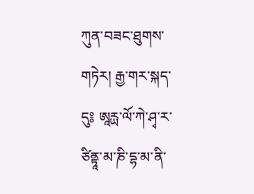ཀུན་བཟང་ཐུགས་གཏེར། རྒྱ་གར་སྐད་དུ༔ ཨཱརྻ་ལོ་ཀེ་ཤྭ་ར་ཙིནྟཱ་མ་ཎི་དྷ་མ་ནི་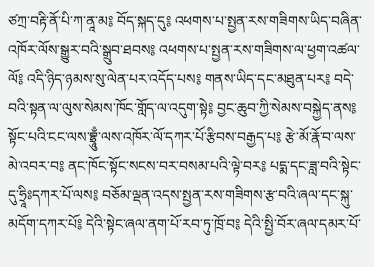ཙཀྲ་བརྟི་ནོ་པི་ཀ་ནཱ་མ༔ བོད་སྐད་དུ༔ འཕགས་པ་སྤྱན་རས་གཟིགས་ཡིད་བཞིན་འཁོར་ལོས་སྒྱུར་བའི་སྒྲུབ་ཐབས༔ འཕགས་པ་སྤྱན་རས་གཟིགས་ལ་ཕྱག་འཚལ་ལོ༔ འདི་ཉིད་ཉམས་སུ་ལེན་པར་འདོད་པས༔ གནས་ཡིད་དང་མཐུན་པར༔ བདེ་བའི་སྟན་ལ་ལུས་སེམས་ཁོང་གློད་ལ་འདུག་སྟེ༔ བྱང་ཆུབ་ཀྱི་སེམས་བསྐྱེད་ནས༔ སྟོང་པའི་ངང་ལས་བྷྲཱུྃ་ལས་འཁོར་ལོ་དཀར་པོ་རྩིབས་བརྒྱད་པ༔ རྩེ་མོ་རྣོ་བ་ལས་མེ་འབར་བ༔ ནང་ཁོང་སྟོང་སངས་བར་བསམ་པའི་ལྟེ་བར༔ པདྨ་དང་ཟླ་བའི་སྟེང་དུ་ཧྲཱིཿདཀར་པོ་ལས༔ བཅོམ་ལྡན་འདས་སྤྱན་རས་གཟིགས་རྩ་བའི་ཞལ་དང་སྐུ་མདོག་དཀར་པོ༔ དེའི་སྟེང་ཞལ་ནག་པོ་རབ་ཏུ་ཁྲོ་བ༔ དེའི་སྤྱི་བོར་ཞལ་དམར་པོ་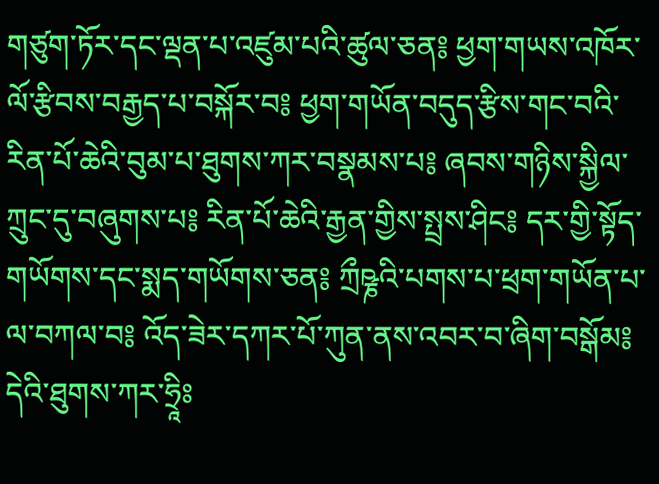གཙུག་ཏོར་དང་ལྡན་པ་འཛུམ་པའི་ཚུལ་ཅན༔ ཕྱག་གཡས་འཁོར་ལོ་རྩིབས་བརྒྱད་པ་བསྐོར་བ༔ ཕྱག་གཡོན་བདུད་རྩིས་གང་བའི་རིན་པོ་ཆེའི་བུམ་པ་ཐུགས་ཀར་བསྣམས་པ༔ ཞབས་གཉིས་སྐྱིལ་ཀྲུང་དུ་བཞུགས་པ༔ རིན་པོ་ཆེའི་རྒྱན་གྱིས་སྤྲས་ཤིང༔ དར་གྱི་སྟོད་གཡོགས་དང་སྨད་གཡོགས་ཅན༔ ཀྲྀཥྞའི་པགས་པ་ཕྲག་གཡོན་པ་ལ་བཀལ་བ༔ འོད་ཟེར་དཀར་པོ་ཀུན་ནས་འབར་བ་ཞིག་བསྒོམ༔ དེའི་ཐུགས་ཀར་ཧྲཱིཿ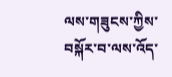ལས་གཟུངས་ཀྱིས་བསྐོར་བ་ལས་འོད་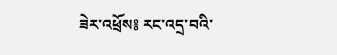ཟེར་འཕྲོས༔ རང་འདྲ་བའི་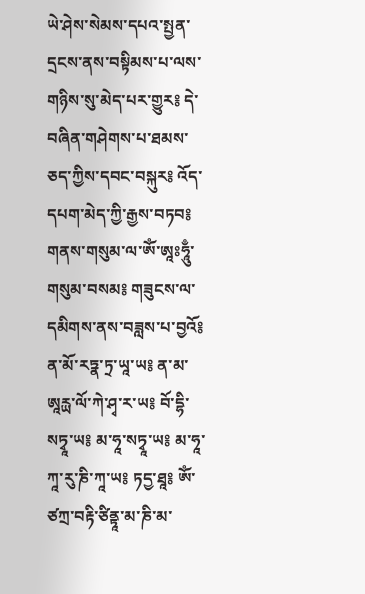ཡེ་ཤེས་སེམས་དཔའ་སྤྱན་དྲངས་ནས་བསྟིམས་པ་ལས་གཉིས་སུ་མེད་པར་གྱུར༔ དེ་བཞིན་གཤེགས་པ་ཐམས་ཅད་ཀྱིས་དབང་བསྐུར༔ འོད་དཔག་མེད་ཀྱི་རྒྱས་བཏབ༔ གནས་གསུམ་ལ་ཨོཾ་ཨཱཿཧཱུྃ་གསུམ་བསམ༔ གཟུངས་ལ་དམིགས་ནས་བཟླས་པ་བྱའོ༔ ན་མོ་རཏྣ་ཏྲ་ཡཱ་ཡ༔ ན་མ་ཨཱརྻ་ལོ་ཀེ་ཤྭ་ར་ཡ༔ བོ་དྷི་སཏྭཱ་ཡ༔ མ་ཧཱ་སཏྭཱ་ཡ༔ མ་ཧཱ་ཀཱ་རུ་ཎི་ཀཱ་ཡ༔ ཏདྱ་ཐཱ༔ ཨོཾ་ཙཀྲ་བརྟི་ཙིནྟཱ་མ་ཎི་མ་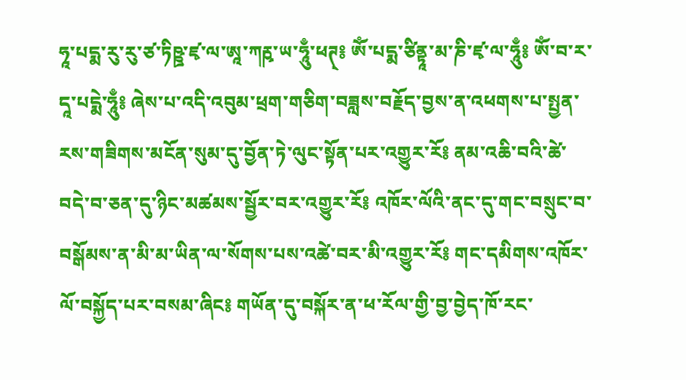ཧཱ་པདྨ་རུ་རུ་ཙ་ཏིཥྛ་ཛྭ་ལ་ཨཱ་ཀརྵ་ཡ་ཧཱུྃ་ཕཊ྄༔ ཨོཾ་པདྨ་ཙིནྟཱ་མ་ཎི་ཛྭ་ལ་ཧཱུྃ༔ ཨོཾ་བ་ར་དཱ་པདྨེ་ཧཱུྃ༔ ཞེས་པ་འདི་འབུམ་ཕྲག་གཅིག་བཟླས་བརྗོད་བྱས་ན་འཕགས་པ་སྤྱན་རས་གཟིགས་མངོན་སུམ་དུ་བྱོན་ཏེ་ལུང་སྟོན་པར་འགྱུར་རོ༔ ནམ་འཆི་བའི་ཚེ་བདེ་བ་ཅན་དུ་ཉིང་མཚམས་སྦྱོར་བར་འགྱུར་རོ༔ འཁོར་ལོའི་ནང་དུ་གང་བསྲུང་བ་བསྒོམས་ན་མི་མ་ཡིན་ལ་སོགས་པས་འཚེ་བར་མི་འགྱུར་རོ༔ གང་དམིགས་འཁོར་ལོ་བསྐྱོད་པར་བསམ་ཞིང༔ གཡོན་དུ་བསྐོར་ན་ཕ་རོལ་གྱི་བྱ་བྱེད་ཁོ་རང་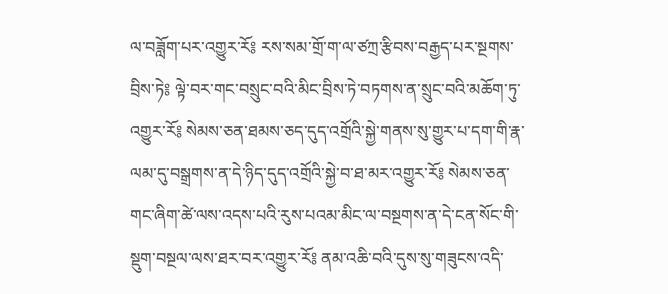ལ་བཟློག་པར་འགྱུར་རོ༔ རས་སམ་གྲོ་ག་ལ་ཙཀྲ་རྩིབས་བརྒྱད་པར་སྔགས་བྲིས་ཏེ༔ ལྟེ་བར་གང་བསྲུང་བའི་མིང་བྲིས་ཏེ་བཏགས་ན་སྲུང་བའི་མཆོག་ཏུ་འགྱུར་རོ༔ སེམས་ཅན་ཐམས་ཅད་དུད་འགྲོའི་སྐྱེ་གནས་སུ་གྱུར་པ་དག་གི་རྣ་ལམ་དུ་བསྒྲགས་ན་དེ་ཉིད་དུད་འགྲོའི་སྐྱེ་བ་ཐ་མར་འགྱུར་རོ༔ སེམས་ཅན་གང་ཞིག་ཚེ་ལས་འདས་པའི་རུས་པའམ་མིང་ལ་བསྔགས་ན་དེ་ངན་སོང་གི་སྡུག་བསྔལ་ལས་ཐར་བར་འགྱུར་རོ༔ ནམ་འཆི་བའི་དུས་སུ་གཟུངས་འདི་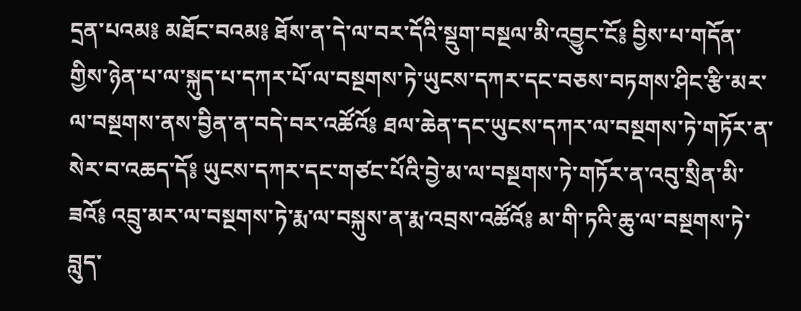དྲན་པའམ༔ མཐོང་བའམ༔ ཐོས་ན་དེ་ལ་བར་དོའི་སྡུག་བསྔལ་མི་འབྱུང་ངོ༔ བྱིས་པ་གདོན་གྱིས་ཉེན་པ་ལ་སྐུད་པ་དཀར་པོ་ལ་བསྔགས་ཏེ་ཡུངས་དཀར་དང་བཅས་བཏགས་ཤིང་རྩི་མར་ལ་བསྔགས་ནས་བྱིན་ན་བདེ་བར་འཚོའོ༔ ཐལ་ཆེན་དང་ཡུངས་དཀར་ལ་བསྔགས་ཏེ་གཏོར་ན་སེར་བ་འཆད་དོ༔ ཡུངས་དཀར་དང་གཙང་པོའི་བྱེ་མ་ལ་བསྔགས་ཏེ་གཏོར་ན་འབུ་སྲིན་མི་ཟའོ༔ འབྲུ་མར་ལ་བསྔགས་ཏེ་རྨ་ལ་བསྐུས་ན་རྨ་འབྲས་འཚོའོ༔ མ་གི་ཏའི་ཆུ་ལ་བསྔགས་ཏེ་བླུད་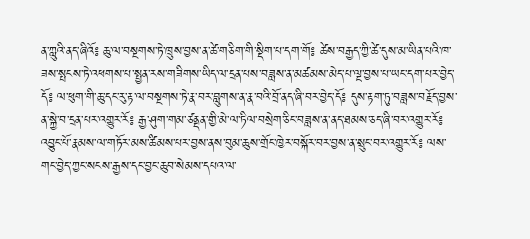ན་ཀླུའི་ནད་ཞིའོ༔ ཆུ་ལ་བསྔགས་ཏེ་ཁྲུས་བྱས་ན་ཚེ་གཅིག་གི་སྡིག་པ་དག་གོ༔ ཚེས་བརྒྱད་ཀྱི་ཚེ་དུས་མ་ཡིན་པའི་ཁ་ཟས་སྤངས་ཏེ་འཕགས་པ་སྤྱན་རས་གཟིགས་ཡིད་ལ་དྲན་པས་བཟླས་ན་མཚམས་མེད་པ་ལྔ་བྱས་པ་ཡང་དག་པར་བྱེད་དོ༔ ལ་ཕུག་གི་ཆུ་དང་རུ་རྟ་ལ་བསྔགས་ཏེ་རྣ་བར་བླུགས་ན་རྣ་བའི་བྲོ་ནད་ཞི་བར་བྱེད་དོ༔ དུས་རྟག་ཏུ་བཟླས་བརྗོད་བྱས་ན་སྐྱེ་བ་དྲན་པར་འགྱུར་རོ༔ རྒྱ་ཤུག་གམ་ཙནྡན་གྱི་མེ་ལ་ཏིལ་བསྲེག་ཅིང་བཟླས་ན་ནད་ཐམས་ཅད་ཞི་བར་འགྱུར་རོ༔ འབྱུང་པོ་རྣམས་ལ་གཏོར་མས་ཚིམས་པར་བྱས་ནས་བུམ་ཆུས་གྲོང་ཁྱེར་བསྐོར་བར་བྱས་ན་སྲུང་བར་འགྱུར་རོ༔ ལས་གང་བྱེད་ཀྱང་སངས་རྒྱས་དང་བྱང་ཆུབ་སེམས་དཔའ་ལ་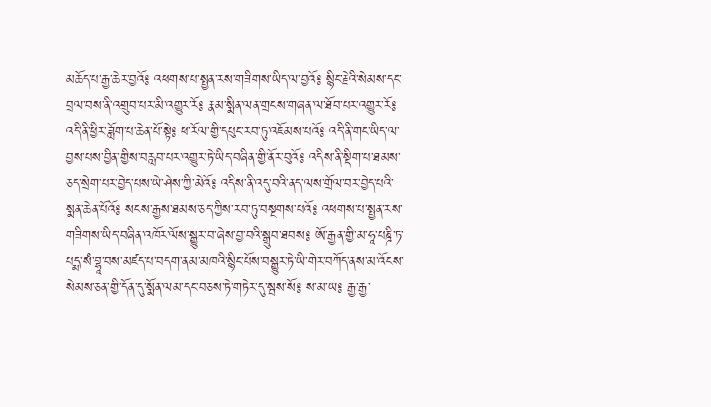མཆོད་པ་རྒྱ་ཆེར་བྱའོ༔ འཕགས་པ་སྤྱན་རས་གཟིགས་ཡིད་ལ་བྱའོ༔ སྙིང་རྗེའི་སེམས་དང་བྲལ་བས་ནི་འགྲུབ་པར་མི་འགྱུར་རོ༔ རྣམ་སྨིན་ལན་གྲངས་གཞན་ལ་ཐོབ་པར་འགྱུར་རོ༔ འདི་ནི་ཕྱིར་ཟློག་པ་ཆེན་པོ་སྟེ༔ ཕ་རོལ་གྱི་དཔུང་རབ་ཏུ་འཇོམས་པའོ༔ འདི་ནི་གང་ཡིད་ལ་བྱས་པས་བྱིན་གྱིས་བརླབ་པར་འགྱུར་ཏེ་ཡིད་བཞིན་གྱི་ནོར་བུའོ༔ འདིས་ནི་སྡིག་པ་ཐམས་ཅད་སྲེག་པར་བྱེད་པས་ཡེ་ཤེས་ཀྱི་མེའོ༔ འདིས་ནི་འདུ་བའི་ནད་ལས་གྲོལ་བར་བྱེད་པའི་སྨན་ཆེན་པོའོ༔ སངས་རྒྱས་ཐམས་ཅད་ཀྱིས་རབ་ཏུ་བསྔགས་པའོ༔ འཕགས་པ་སྤྱན་རས་གཟིགས་ཡིད་བཞིན་འཁོར་ལོས་སྒྱུར་བ་ཞེས་བྱ་བའི་སྒྲུབ་ཐབས༔ ཨོ་རྒྱན་གྱི་མ་ཧཱ་པཎྜི་ཏ་པདྨ་སཾ་བྷཱ་བས་མཛད་པ་བདག་ནམ་མཁའི་སྙིང་པོས་བསྒྱུར་ཏེ་ཡི་གེར་བཀོད་ནས་མ་འོངས་སེམས་ཅན་གྱི་དོན་དུ་སྨོན་ལམ་དང་བཅས་ཏེ་གཏེར་དུ་སྦས་སོ༔ ས་མ་ཡ༔ རྒྱ་རྒྱ་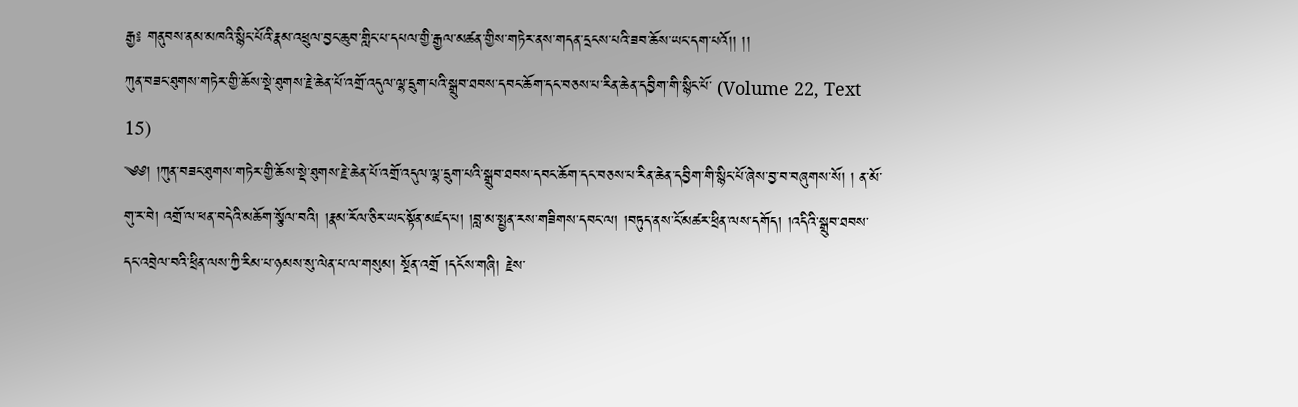རྒྱ༔ གནུབས་ནམ་མཁའི་སྙིང་པོའི་རྣམ་འཕྲུལ་བྱང་ཆུབ་གླིང་པ་དཔལ་གྱི་རྒྱལ་མཚན་གྱིས་གཏེར་ནས་གདན་དྲངས་པའི་ཟབ་ཆོས་ཡང་དག་པའོ།། །།
ཀུན་བཟང་ཐུགས་གཏེར་གྱི་ཆོས་སྡེ་ཐུགས་རྗེ་ཆེན་པོ་འགྲོ་འདུལ་ལྷ་དྲུག་པའི་སྒྲུབ་ཐབས་དབང་ཆོག་དང་བཅས་པ་རིན་ཆེན་དབྱིག་གི་སྙིང་པོ་ (Volume 22, Text 15)
༄༅། །ཀུན་བཟང་ཐུགས་གཏེར་གྱི་ཆོས་སྡེ་ཐུགས་རྗེ་ཆེན་པོ་འགྲོ་འདུལ་ལྷ་དྲུག་པའི་སྒྲུབ་ཐབས་དབང་ཆོག་དང་བཅས་པ་རིན་ཆེན་དབྱིག་གི་སྙིང་པོ་ཞེས་བྱ་བ་བཞུགས་སོ། ། ན་མོ་གུ་ར་བེ། འགྲོ་ལ་ཕན་བདེའི་མཆོག་སྩོལ་བའི། །རྣམ་རོལ་ཅིར་ཡང་སྟོན་མཛད་པ། །བླ་མ་སྤྱན་རས་གཟིགས་དབང་ལ། །བཏུད་ནས་ངོ་མཚར་ཕྲིན་ལས་དགོད། །འདིའི་སྒྲུབ་ཐབས་དང་འབྲེལ་བའི་ཕྲིན་ལས་ཀྱི་རིམ་པ་ཉམས་སུ་ལེན་པ་ལ་གསུམ། སྔོན་འགྲོ །དངོས་གཞི། རྗེས་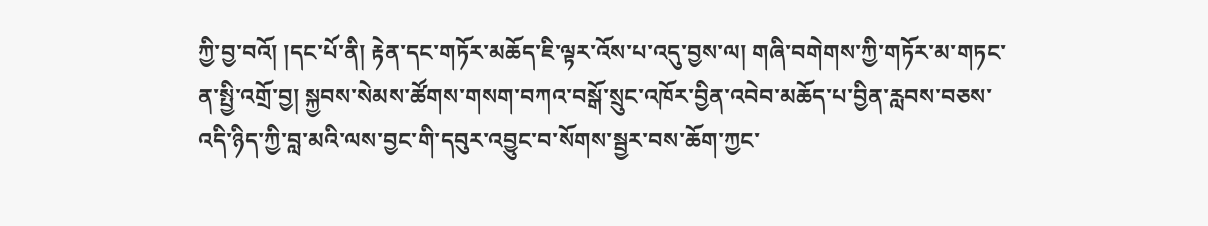ཀྱི་བྱ་བའོ། །དང་པོ་ནི། རྟེན་དང་གཏོར་མཆོད་ཇི་ལྟར་འོས་པ་འདུ་བྱས་ལ། གཞི་བགེགས་ཀྱི་གཏོར་མ་གཏང་ན་སྤྱི་འགྲོ་བྱ། སྐྱབས་སེམས་ཚོགས་གསག་བཀའ་བསྒོ་སྲུང་འཁོར་བྱིན་འབེབ་མཆོད་པ་བྱིན་རླབས་བཅས་འདི་ཉིད་ཀྱི་བླ་མའི་ལས་བྱང་གི་དབུར་འབྱུང་བ་སོགས་སྦྱར་བས་ཆོག་ཀྱང་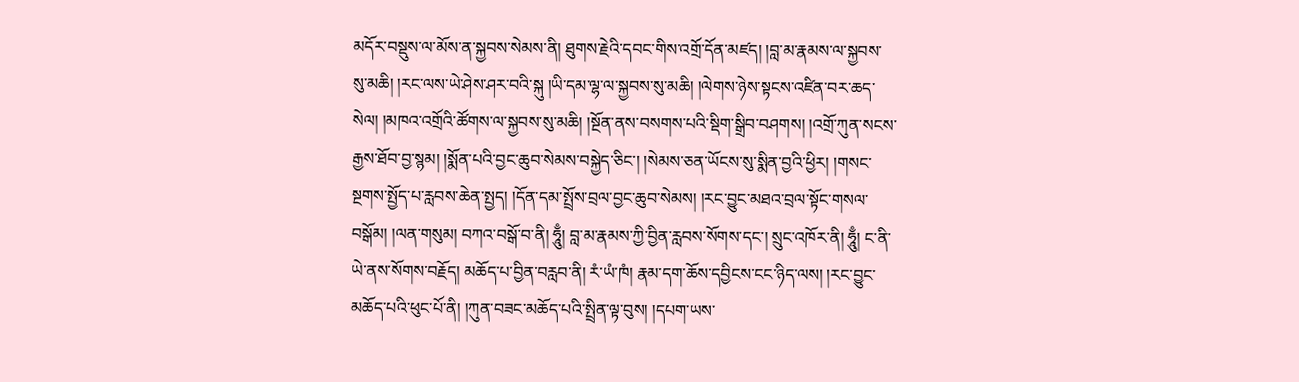མདོར་བསྡུས་ལ་མོས་ན་སྐྱབས་སེམས་ནི། ཐུགས་རྗེའི་དབང་གིས་འགྲོ་དོན་མཛད། །བླ་མ་རྣམས་ལ་སྐྱབས་སུ་མཆི། །རང་ལས་ཡེ་ཤེས་ཤར་བའི་སྐུ །ཡི་དམ་ལྷ་ལ་སྐྱབས་སུ་མཆི། །ལེགས་ཉེས་སྟངས་འཛིན་བར་ཆད་སེལ། །མཁའ་འགྲོའི་ཚོགས་ལ་སྐྱབས་སུ་མཆི། །སྔོན་ནས་བསགས་པའི་སྡིག་སྒྲིབ་བཤགས། །འགྲོ་ཀུན་སངས་རྒྱས་ཐོབ་བྱ་སྙམ། །སྨོན་པའི་བྱང་ཆུབ་སེམས་བསྐྱེད་ཅིང་། །སེམས་ཅན་ཡོངས་སུ་སྨིན་བྱའི་ཕྱིར། །གསང་སྔགས་སྤྱོད་པ་རླབས་ཆེན་སྤྱད། །དོན་དམ་སྤྲོས་བྲལ་བྱང་ཆུབ་སེམས། །རང་བྱུང་མཐའ་བྲལ་སྟོང་གསལ་བསྒོམ། །ལན་གསུམ། བཀའ་བསྒོ་བ་ནི། ཧཱུྃ། བླ་མ་རྣམས་ཀྱི་བྱིན་རླབས་སོགས་དང་། སྲུང་འཁོར་ནི། ཧཱུྃ། ང་ནི་ཡེ་ནས་སོགས་བརྗོད། མཆོད་པ་བྱིན་བརླབ་ནི། རཾ་ཡཾ་ཁཾ། རྣམ་དག་ཆོས་དབྱིངས་ངང་ཉིད་ལས། །རང་བྱུང་མཆོད་པའི་ཕུང་པོ་ནི། །ཀུན་བཟང་མཆོད་པའི་སྤྲིན་ལྟ་བུས། །དཔག་ཡས་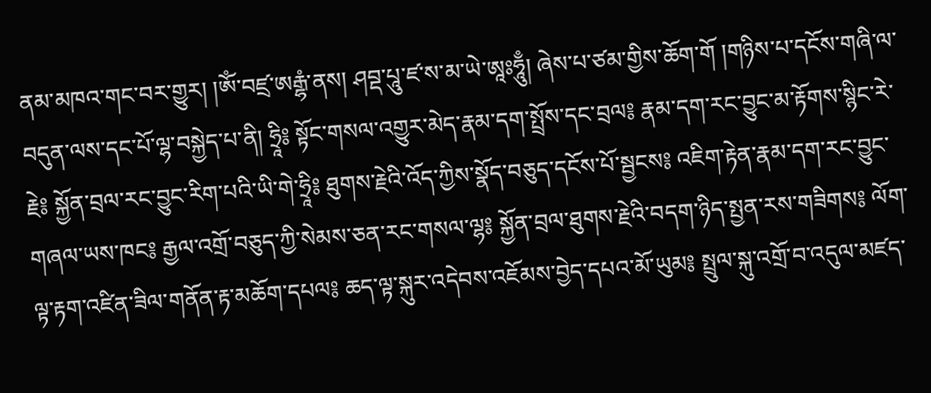ནམ་མཁའ་གང་བར་གྱུར། །ཨོཾ་བཛྲ་ཨརྒྷཾ་ནས། ཤབྡ་པཱུ་ཛ་ས་མ་ཡེ་ཨཱཿཧཱུྃ། ཞེས་པ་ཙམ་གྱིས་ཆོག་གོ །གཉིས་པ་དངོས་གཞི་ལ་བདུན་ལས་དང་པོ་ལྷ་བསྐྱེད་པ་ནི། ཧྲཱི༔ སྟོང་གསལ་འགྱུར་མེད་རྣམ་དག་སྤྲོས་དང་བྲལ༔ རྣམ་དག་རང་བྱུང་མ་རྟོགས་སྙིང་རེ་རྗེ༔ སྐྱོན་བྲལ་རང་བྱུང་རིག་པའི་ཡི་གེ་ཧྲཱི༔ ཐུགས་རྗེའི་འོད་ཀྱིས་སྣོད་བཅུད་དངོས་པོ་སྦྱངས༔ འཇིག་རྟེན་རྣམ་དག་རང་བྱུང་གཞལ་ཡས་ཁང༔ རྒྱལ་འགྲོ་བཅུད་ཀྱི་སེམས་ཅན་རང་གསལ་ལྷ༔ སྐྱོན་བྲལ་ཐུགས་རྗེའི་བདག་ཉིད་སྤྱན་རས་གཟིགས༔ ལོག་ལྟ་རྟག་འཛིན་ཟིལ་གནོན་རྟ་མཆོག་དཔལ༔ ཆད་ལྟ་སྐུར་འདེབས་འཇོམས་བྱེད་དཔའ་མོ་ཡུམ༔ སྤྲུལ་སྐུ་འགྲོ་བ་འདུལ་མཛད་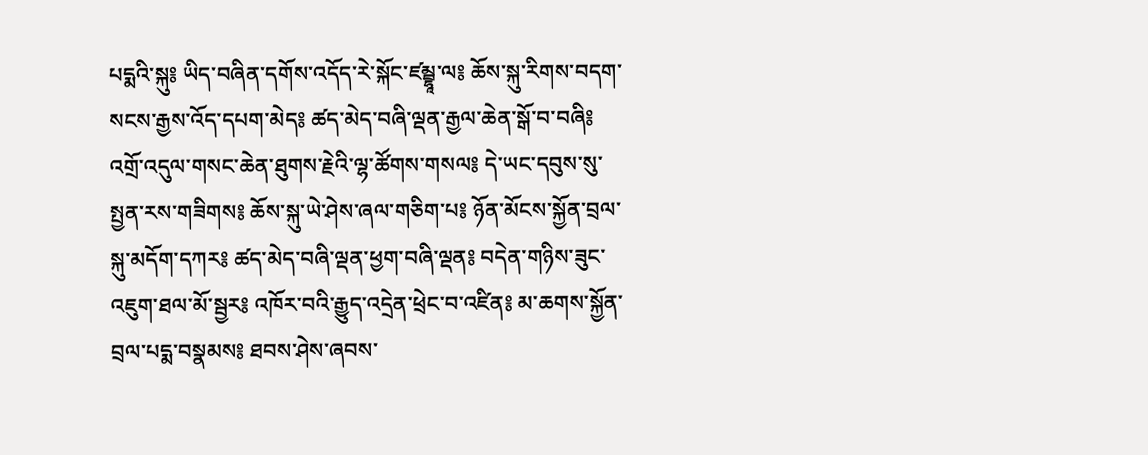པདྨའི་སྐུ༔ ཡིད་བཞིན་དགོས་འདོད་རེ་སྐོང་ཛམྦྷཱ་ལ༔ ཆོས་སྐུ་རིགས་བདག་སངས་རྒྱས་འོད་དཔག་མེད༔ ཚད་མེད་བཞི་ལྡན་རྒྱལ་ཆེན་སྒོ་བ་བཞི༔ འགྲོ་འདུལ་གསང་ཆེན་ཐུགས་རྗེའི་ལྷ་ཚོགས་གསལ༔ དེ་ཡང་དབུས་སུ་སྤྱན་རས་གཟིགས༔ ཆོས་སྐུ་ཡེ་ཤེས་ཞལ་གཅིག་པ༔ ཉོན་མོངས་སྐྱོན་བྲལ་སྐུ་མདོག་དཀར༔ ཚད་མེད་བཞི་ལྡན་ཕྱག་བཞི་ལྡན༔ བདེན་གཉིས་ཟུང་འཇུག་ཐལ་མོ་སྦྱར༔ འཁོར་བའི་རྒྱུད་འདྲེན་ཕྲེང་བ་འཛིན༔ མ་ཆགས་སྐྱོན་བྲལ་པདྨ་བསྣམས༔ ཐབས་ཤེས་ཞབས་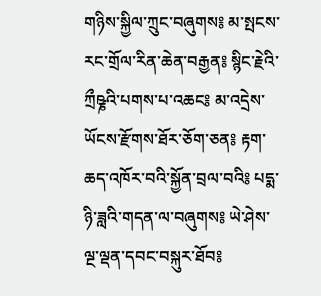གཉིས་སྐྱིལ་ཀྲུང་བཞུགས༔ མ་སྤངས་རང་གྲོལ་རིན་ཆེན་བརྒྱན༔ སྙིང་རྗེའི་ཀྲྀཥྞའི་པགས་པ་འཆང༔ མ་འདྲེས་ཡོངས་རྫོགས་ཐོར་ཅོག་ཅན༔ རྟག་ཆད་འཁོར་བའི་སྐྱོན་བྲལ་བའི༔ པདྨ་ཉི་ཟླའི་གདན་ལ་བཞུགས༔ ཡེ་ཤེས་ལྔ་ལྡན་དབང་བསྐུར་ཐོབ༔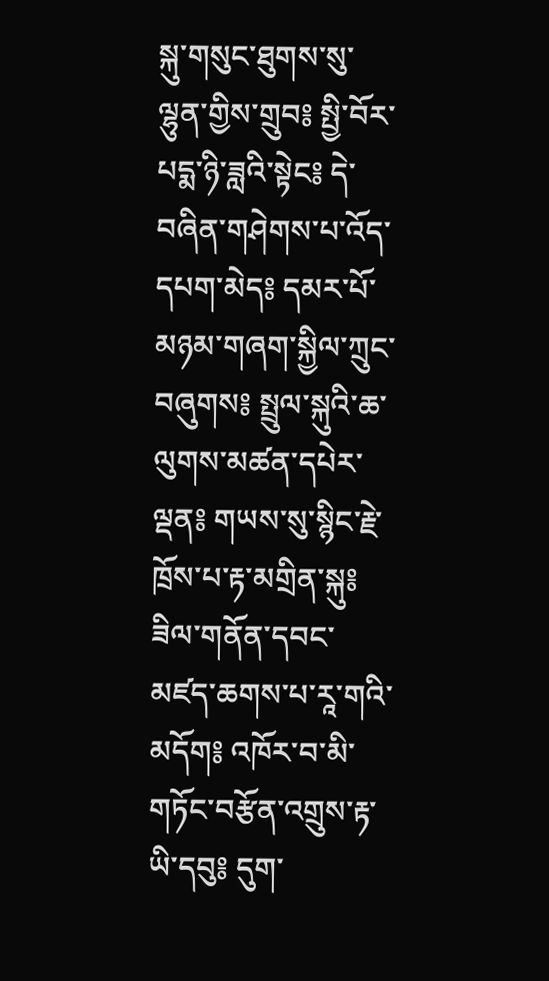སྐུ་གསུང་ཐུགས་སུ་ལྷུན་གྱིས་གྲུབ༔ སྤྱི་བོར་པདྨ་ཉི་ཟླའི་སྟེང༔ དེ་བཞིན་གཤེགས་པ་འོད་དཔག་མེད༔ དམར་པོ་མཉམ་གཞག་སྐྱིལ་ཀྲུང་བཞུགས༔ སྤྲུལ་སྐུའི་ཆ་ལུགས་མཚན་དཔེར་ལྡན༔ གཡས་སུ་སྙིང་རྗེ་ཁྲོས་པ་རྟ་མགྲིན་སྐུ༔ ཟིལ་གནོན་དབང་མཛད་ཆགས་པ་རཱ་གའི་མདོག༔ འཁོར་བ་མི་གཏོང་བརྩོན་འགྲུས་རྟ་ཡི་དབུ༔ དུག་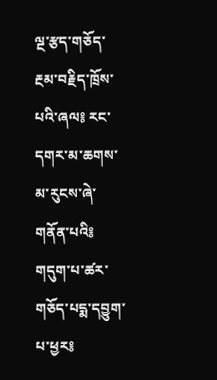ལྔ་རྩད་གཅོད་རྔམ་བརྗིད་ཁྲོས་པའི་ཞལ༔ རང་དགར་མ་ཆགས་མ་རུངས་ཞེ་གནོན་པའི༔ གདུག་པ་ཚར་གཅོད་པདྨ་དབྱུག་པ་ཕྱར༔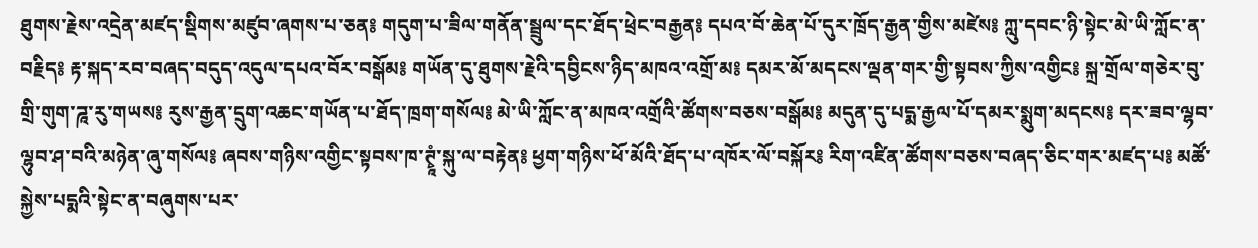ཐུགས་རྗེས་འདྲེན་མཛད་སྡིགས་མཛུབ་ཞགས་པ་ཅན༔ གདུག་པ་ཟིལ་གནོན་སྦྲུལ་དང་ཐོད་ཕྲེང་བརྒྱན༔ དཔའ་བོ་ཆེན་པོ་དུར་ཁྲོད་རྒྱན་གྱིས་མཛེས༔ ཀླུ་དབང་ཉི་སྟེང་མེ་ཡི་ཀློང་ན་བརྗིད༔ རྟ་སྐད་རབ་བཞད་བདུད་འདུལ་དཔའ་བོར་བསྒོམ༔ གཡོན་དུ་ཐུགས་རྗེའི་དབྱིངས་ཉིད་མཁའ་འགྲོ་མ༔ དམར་མོ་མདངས་ལྡན་གར་གྱི་སྟབས་ཀྱིས་འགྱིང༔ སྐྲ་གྲོལ་གཅེར་བུ་གྲི་གུག་ཌཱ་རུ་གཡས༔ རུས་རྒྱན་དྲུག་འཆང་གཡོན་པ་ཐོད་ཁྲག་གསོལ༔ མེ་ཡི་ཀློང་ན་མཁའ་འགྲོའི་ཚོགས་བཅས་བསྒོམ༔ མདུན་དུ་པདྨ་རྒྱལ་པོ་དམར་སྨུག་མདངས༔ དར་ཟབ་ལྷབ་ལྷུབ་ཤ་བའི་མཉེན་ཞུ་གསོལ༔ ཞབས་གཉིས་འགྱིང་སྟབས་ཁ་ཊྭཱཾ་སྐུ་ལ་བརྟེན༔ ཕྱག་གཉིས་ཕོ་མོའི་ཐོད་པ་འཁོར་ལོ་བསྐོར༔ རིག་འཛིན་ཚོགས་བཅས་བཞད་ཅིང་གར་མཛད་པ༔ མཚོ་སྐྱེས་པདྨའི་སྟེང་ན་བཞུགས་པར་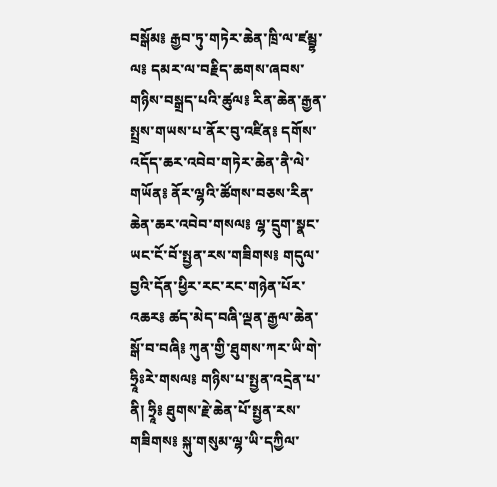བསྒོམ༔ རྒྱབ་ཏུ་གཏེར་ཆེན་ཁྲི་ལ་ཛམྦྷ་ལ༔ དམར་ལ་བརྗིད་ཆགས་ཞབས་གཉིས་བསྒྲད་པའི་ཚུལ༔ རིན་ཆེན་རྒྱན་སྤྲས་གཡས་པ་ནོར་བུ་འཛིན༔ དགོས་འདོད་ཆར་འབེབ་གཏེར་ཆེན་ནཻ་ལེ་གཡོན༔ ནོར་ལྷའི་ཚོགས་བཅས་རིན་ཆེན་ཆར་འབེབ་གསལ༔ ལྷ་དྲུག་སྣང་ཡང་ངོ་བོ་སྤྱན་རས་གཟིགས༔ གདུལ་བྱའི་དོན་ཕྱིར་རང་རང་གཉེན་པོར་འཆར༔ ཚད་མེད་བཞི་ལྡན་རྒྱལ་ཆེན་སྒོ་བ་བཞི༔ ཀུན་གྱི་ཐུགས་ཀར་ཡི་གེ་ཧྲཱིཿརེ་གསལ༔ གཉིས་པ་སྤྱན་འདྲེན་པ་ནི། ཧྲཱི༔ ཐུགས་རྗེ་ཆེན་པོ་སྤྱན་རས་གཟིགས༔ སྐུ་གསུམ་ལྷ་ཡི་དཀྱིལ་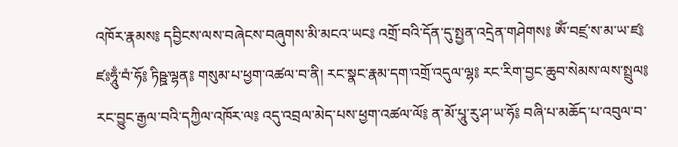འཁོར་རྣམས༔ དབྱིངས་ལས་བཞེངས་བཞུགས་མི་མངའ་ཡང༔ འགྲོ་བའི་དོན་དུ་སྤྱན་འདྲེན་གཤེགས༔ ཨོཾ་བཛྲ་ས་མ་ཡ་ཛ༔ ཛཿཧཱུྃ་བཾ་ཧོ༔ ཏིཥྛ་ལྷན༔ གསུམ་པ་ཕྱག་འཚལ་བ་ནི། རང་སྣང་རྣམ་དག་འགྲོ་འདུལ་ལྷ༔ རང་རིག་བྱང་ཆུབ་སེམས་ལས་སྤྲུལ༔ རང་བྱུང་རྒྱལ་བའི་དཀྱིལ་འཁོར་ལ༔ འདུ་འབྲལ་མེད་པས་ཕྱག་འཚལ་ལོ༔ ན་མོ་པཱུ་རུ་ཤ་ཡ་ཧོ༔ བཞི་པ་མཆོད་པ་འབུལ་བ་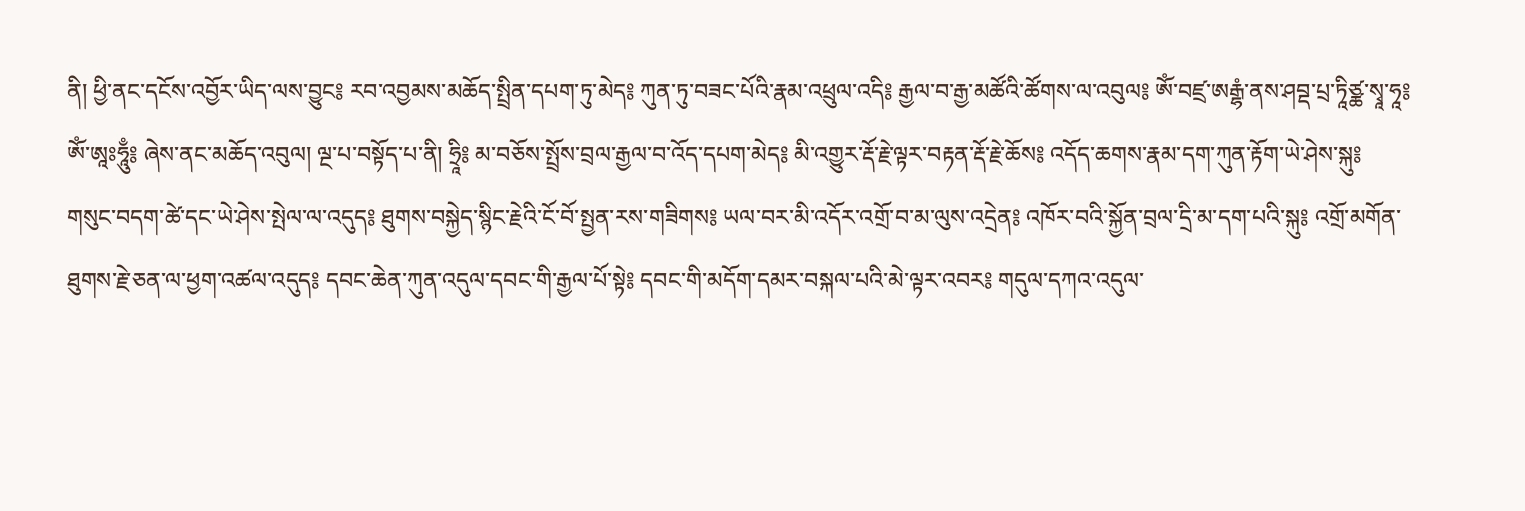ནི། ཕྱི་ནང་དངོས་འབྱོར་ཡིད་ལས་བྱུང༔ རབ་འབྱམས་མཆོད་སྤྲིན་དཔག་ཏུ་མེད༔ ཀུན་ཏུ་བཟང་པོའི་རྣམ་འཕྲུལ་འདི༔ རྒྱལ་བ་རྒྱ་མཚོའི་ཚོགས་ལ་འབུལ༔ ཨོཾ་བཛྲ་ཨརྒྷཾ་ནས་ཤབྡ་པྲ་ཏཱིཙྪ་སྭཱ་ཧཱ༔ ཨོཾ་ཨཱཿཧཱུྃ༔ ཞེས་ནང་མཆོད་འབུལ། ལྔ་པ་བསྟོད་པ་ནི། ཧྲཱི༔ མ་བཅོས་སྤྲོས་བྲལ་རྒྱལ་བ་འོད་དཔག་མེད༔ མི་འགྱུར་རྡོ་རྗེ་ལྟར་བརྟན་རྡོ་རྗེ་ཆོས༔ འདོད་ཆགས་རྣམ་དག་ཀུན་རྟོག་ཡེ་ཤེས་སྐུ༔ གསུང་བདག་ཚེ་དང་ཡེ་ཤེས་སྤེལ་ལ་འདུད༔ ཐུགས་བསྐྱེད་སྙིང་རྗེའི་ངོ་བོ་སྤྱན་རས་གཟིགས༔ ཡལ་བར་མི་འདོར་འགྲོ་བ་མ་ལུས་འདྲེན༔ འཁོར་བའི་སྐྱོན་བྲལ་དྲི་མ་དག་པའི་སྐུ༔ འགྲོ་མགོན་ཐུགས་རྗེ་ཅན་ལ་ཕྱག་འཚལ་འདུད༔ དབང་ཆེན་ཀུན་འདུལ་དབང་གི་རྒྱལ་པོ་སྟེ༔ དབང་གི་མདོག་དམར་བསྐལ་པའི་མེ་ལྟར་འབར༔ གདུལ་དཀའ་འདུལ་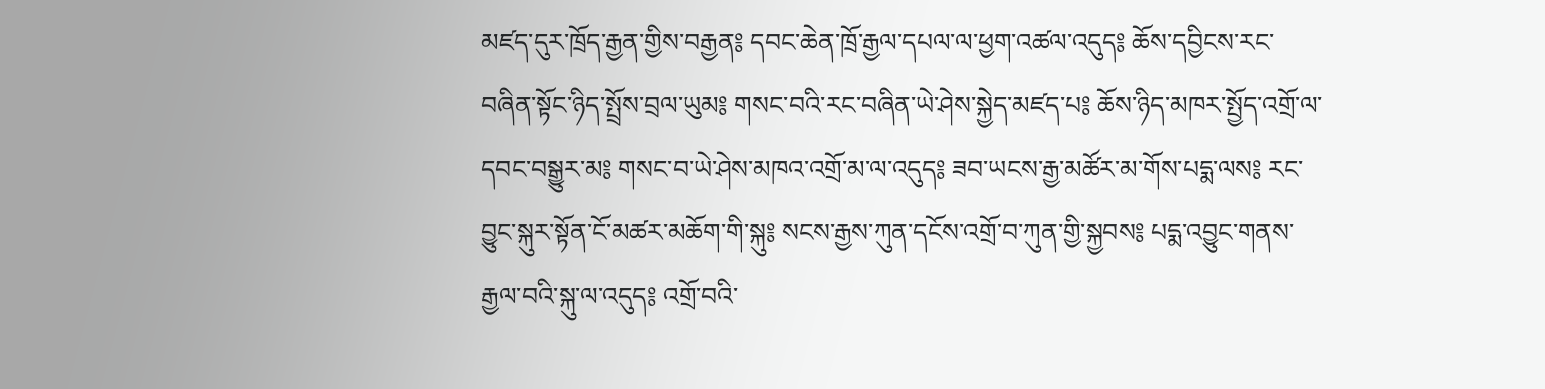མཛད་དུར་ཁྲོད་རྒྱན་གྱིས་བརྒྱན༔ དབང་ཆེན་ཁྲོ་རྒྱལ་དཔལ་ལ་ཕྱག་འཚལ་འདུད༔ ཆོས་དབྱིངས་རང་བཞིན་སྟོང་ཉིད་སྤྲོས་བྲལ་ཡུམ༔ གསང་བའི་རང་བཞིན་ཡེ་ཤེས་སྐྱེད་མཛད་པ༔ ཆོས་ཉིད་མཁར་སྤྱོད་འགྲོ་ལ་དབང་བསྒྱུར་མ༔ གསང་བ་ཡེ་ཤེས་མཁའ་འགྲོ་མ་ལ་འདུད༔ ཟབ་ཡངས་རྒྱ་མཚོར་མ་གོས་པདྨ་ལས༔ རང་བྱུང་སྐུར་སྟོན་ངོ་མཚར་མཆོག་གི་སྐུ༔ སངས་རྒྱས་ཀུན་དངོས་འགྲོ་བ་ཀུན་གྱི་སྐྱབས༔ པདྨ་འབྱུང་གནས་རྒྱལ་བའི་སྐུ་ལ་འདུད༔ འགྲོ་བའི་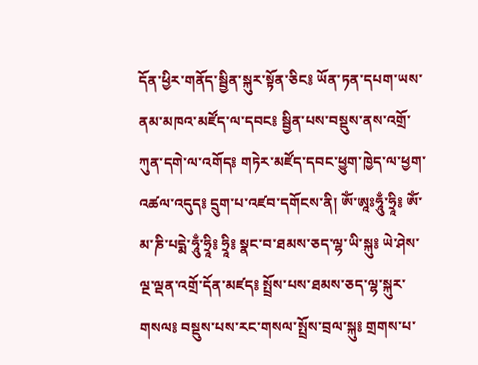དོན་ཕྱིར་གནོད་སྦྱིན་སྐུར་སྟོན་ཅིང༔ ཡོན་ཏན་དཔག་ཡས་ནམ་མཁའ་མཛོད་ལ་དབང༔ སྦྱིན་པས་བསྡུས་ནས་འགྲོ་ཀུན་དགེ་ལ་འགོད༔ གཏེར་མཛོད་དབང་ཕྱུག་ཁྱེད་ལ་ཕྱག་འཚལ་འདུད༔ དྲུག་པ་འཛབ་དགོངས་ནི། ཨོཾ་ཨཱཿཧཱུྃ་ཧྲཱི༔ ཨོཾ་མ་ཎི་པདྨེ་ཧཱུྃ་ཧྲཱི༔ ཧྲཱི༔ སྣང་བ་ཐམས་ཅད་ལྷ་ཡི་སྐུ༔ ཡེ་ཤེས་ལྔ་ལྡན་འགྲོ་དོན་མཛད༔ སྤྲོས་པས་ཐམས་ཅད་ལྷ་སྐུར་གསལ༔ བསྡུས་པས་རང་གསལ་སྤྲོས་བྲལ་སྐུ༔ གྲགས་པ་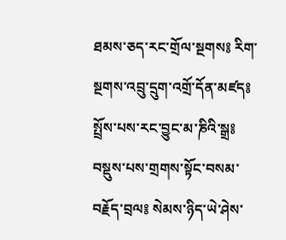ཐམས་ཅད་རང་གྲོལ་སྔགས༔ རིག་སྔགས་འབྲུ་དྲུག་འགྲོ་དོན་མཛད༔ སྤྲོས་པས་རང་བྱུང་མ་ཎིའི་སྒྲ༔ བསྡུས་པས་གྲགས་སྟོང་བསམ་བརྗོད་བྲལ༔ སེམས་ཉིད་ཡེ་ཤེས་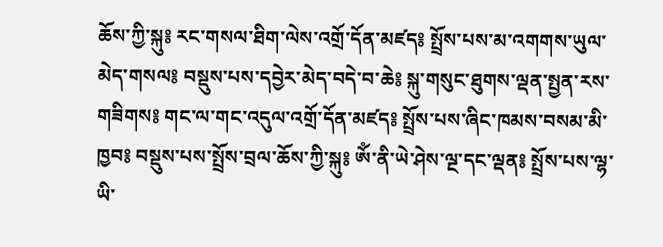ཆོས་ཀྱི་སྐུ༔ རང་གསལ་ཐིག་ལེས་འགྲོ་དོན་མཛད༔ སྤྲོས་པས་མ་འགགས་ཡུལ་མེད་གསལ༔ བསྡུས་པས་དབྱེར་མེད་བདེ་བ་ཆེ༔ སྐུ་གསུང་ཐུགས་ལྡན་སྤྱན་རས་གཟིགས༔ གང་ལ་གང་འདུལ་འགྲོ་དོན་མཛད༔ སྤྲོས་པས་ཞིང་ཁམས་བསམ་མི་ཁྱབ༔ བསྡུས་པས་སྤྲོས་བྲལ་ཆོས་ཀྱི་སྐུ༔ ཨོཾ་ནི་ཡེ་ཤེས་ལྔ་དང་ལྡན༔ སྤྲོས་པས་ལྷ་ཡི་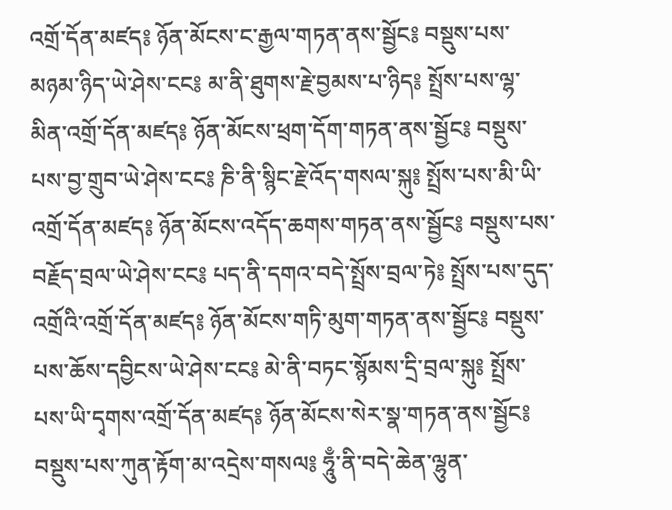འགྲོ་དོན་མཛད༔ ཉོན་མོངས་ང་རྒྱལ་གཏན་ནས་སྦྱོང༔ བསྡུས་པས་མཉམ་ཉིད་ཡེ་ཤེས་ངང༔ མ་ནི་ཐུགས་རྗེ་བྱམས་པ་ཉིད༔ སྤྲོས་པས་ལྷ་མིན་འགྲོ་དོན་མཛད༔ ཉོན་མོངས་ཕྲག་དོག་གཏན་ནས་སྦྱོང༔ བསྡུས་པས་བྱ་གྲུབ་ཡེ་ཤེས་ངང༔ ཎི་ནི་སྙིང་རྗེ་འོད་གསལ་སྐུ༔ སྤྲོས་པས་མི་ཡི་འགྲོ་དོན་མཛད༔ ཉོན་མོངས་འདོད་ཆགས་གཏན་ནས་སྦྱོང༔ བསྡུས་པས་བརྗོད་བྲལ་ཡེ་ཤེས་ངང༔ པད་ནི་དགའ་བདེ་སྤྲོས་བྲལ་ཏེ༔ སྤྲོས་པས་དུད་འགྲོའི་འགྲོ་དོན་མཛད༔ ཉོན་མོངས་གཏི་མུག་གཏན་ནས་སྦྱོང༔ བསྡུས་པས་ཆོས་དབྱིངས་ཡེ་ཤེས་ངང༔ མེ་ནི་བཏང་སྙོམས་དྲི་བྲལ་སྐུ༔ སྤྲོས་པས་ཡི་དྭགས་འགྲོ་དོན་མཛད༔ ཉོན་མོངས་སེར་སྣ་གཏན་ནས་སྦྱོང༔ བསྡུས་པས་ཀུན་རྟོག་མ་འདྲེས་གསལ༔ ཧཱུྃ་ནི་བདེ་ཆེན་ལྷུན་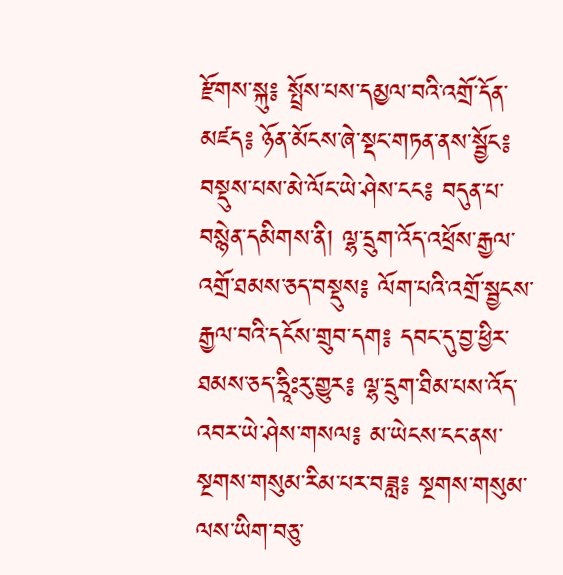རྫོགས་སྐུ༔ སྤྲོས་པས་དམྱལ་བའི་འགྲོ་དོན་མཛད༔ ཉོན་མོངས་ཞེ་སྡང་གཏན་ནས་སྦྱོང༔ བསྡུས་པས་མེ་ལོང་ཡེ་ཤེས་ངང༔ བདུན་པ་བསྙེན་དམིགས་ནི། ལྷ་དྲུག་འོད་འཕྲོས་རྒྱལ་འགྲོ་ཐམས་ཅད་བསྡུས༔ ལོག་པའི་འགྲོ་སྦྱངས་རྒྱལ་བའི་དངོས་གྲུབ་དག༔ དབང་དུ་བྱ་ཕྱིར་ཐམས་ཅད་ཧྲཱིཿརུ་གྱུར༔ ལྷ་དྲུག་ཐིམ་པས་འོད་འབར་ཡེ་ཤེས་གསལ༔ མ་ཡེངས་ངང་ནས་སྔགས་གསུམ་རིམ་པར་བཟླ༔ སྔགས་གསུམ་ལས་ཡིག་བཅུ་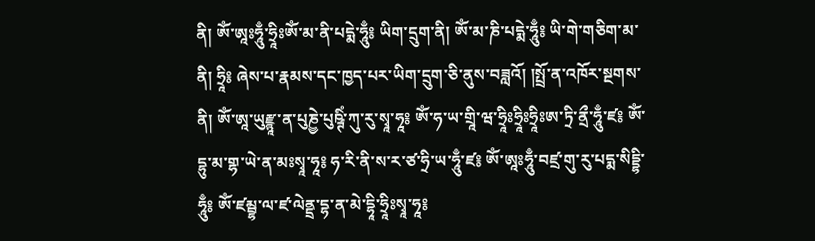ནི། ཨོཾ་ཨཱཿཧཱུྃ་ཧྲཱིཿཨོཾ་མ་ནི་པདྨེ་ཧཱུྃ༔ ཡིག་དྲུག་ནི། ཨོཾ་མ་ཎི་པདྨེ་ཧཱུྃ༔ ཡི་གེ་གཅིག་མ་ནི། ཧྲཱི༔ ཞེས་པ་རྣམས་དང་ཁྱད་པར་ཡིག་དྲུག་ཅི་ནུས་བཟླའོ། །སྤྲོ་ན་འཁོར་སྔགས་ནི། ཨོཾ་ཨཱ་ཡུརྫྙཱ་ན་པུཎྱེ་པུཥྚིཾ་ཀུ་རུ་སྭཱ་ཧཱ༔ ཨོཾ་ཧ་ཡ་གྲཱི་ཝ་ཧྲཱིཿཧྲཱིཿཧྲཱིཿཨ་ཏྲི་ནྲྀ་ཧཱུྃ་ཛ༔ ཨོཾ་དྷུ་མ་གྷ་ཡེ་ན་མཿསྭཱ་ཧཱ༔ ཧ་རི་ནི་ས་ར་ཙ་ཧྲི་ཡ་ཧཱུྃ་ཛ༔ ཨོཾ་ཨཱཿཧཱུྃ་བཛྲ་གུ་རུ་པདྨ་སིདྡྷི་ཧཱུྃ༔ ཨོཾ་ཛམྦྷ་ལ་ཛ་ལེནྡྲ་དྷ་ན་མེ་དྷཱི་ཧྲཱིཿསྭཱ་ཧཱ༔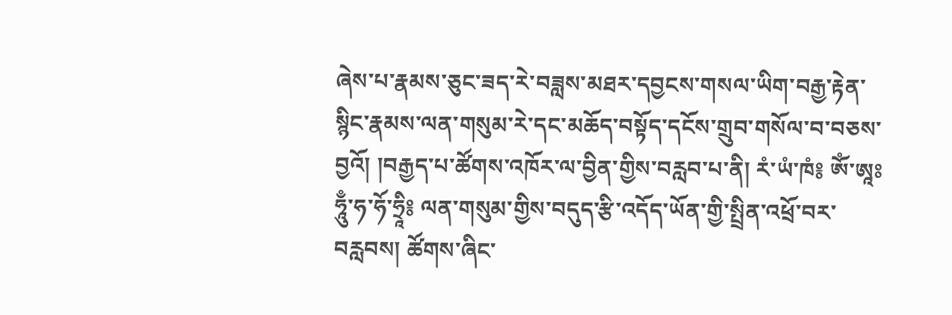ཞེས་པ་རྣམས་ཅུང་ཟད་རེ་བཟླས་མཐར་དབྱངས་གསལ་ཡིག་བརྒྱ་རྟེན་སྙིང་རྣམས་ལན་གསུམ་རེ་དང་མཆོད་བསྟོད་དངོས་གྲུབ་གསོལ་བ་བཅས་བྱའོ། །བརྒྱད་པ་ཚོགས་འཁོར་ལ་བྱིན་གྱིས་བརླབ་པ་ནི། རཾ་ཡཾ་ཁཾ༔ ཨོཾ་ཨཱཿཧཱུྃ་ཧ་ཧོ་ཧྲཱི༔ ལན་གསུམ་གྱིས་བདུད་རྩི་འདོད་ཡོན་གྱི་སྤྲིན་འཕྲོ་བར་བརླབས། ཚོགས་ཞིང་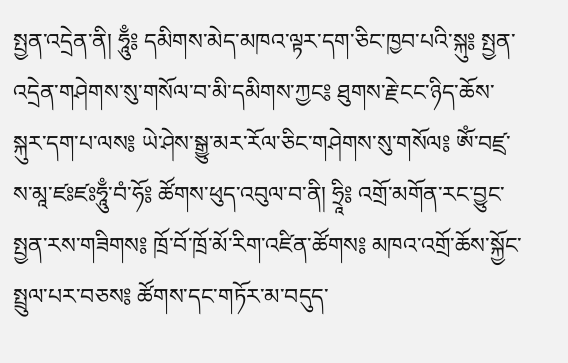སྤྱན་འདྲེན་ནི། ཧཱུྃ༔ དམིགས་མེད་མཁའ་ལྟར་དག་ཅིང་ཁྱབ་པའི་སྐུ༔ སྤྱན་འདྲེན་གཤེགས་སུ་གསོལ་བ་མི་དམིགས་ཀྱང༔ ཐུགས་རྗེ་ངང་ཉིད་ཆོས་སྐུར་དག་པ་ལས༔ ཡེ་ཤེས་སྒྱུ་མར་རོལ་ཅིང་གཤེགས་སུ་གསོལ༔ ཨོཾ་བཛྲ་ས་མཱ་ཛཿཛཿཧཱུྃ་བཾ་ཧོ༔ ཚོགས་ཕུད་འབུལ་བ་ནི། ཧྲཱི༔ འགྲོ་མགོན་རང་བྱུང་སྤྱན་རས་གཟིགས༔ ཁྲོ་བོ་ཁྲོ་མོ་རིག་འཛིན་ཚོགས༔ མཁའ་འགྲོ་ཆོས་སྐྱོང་སྤྲུལ་པར་བཅས༔ ཚོགས་དང་གཏོར་མ་བདུད་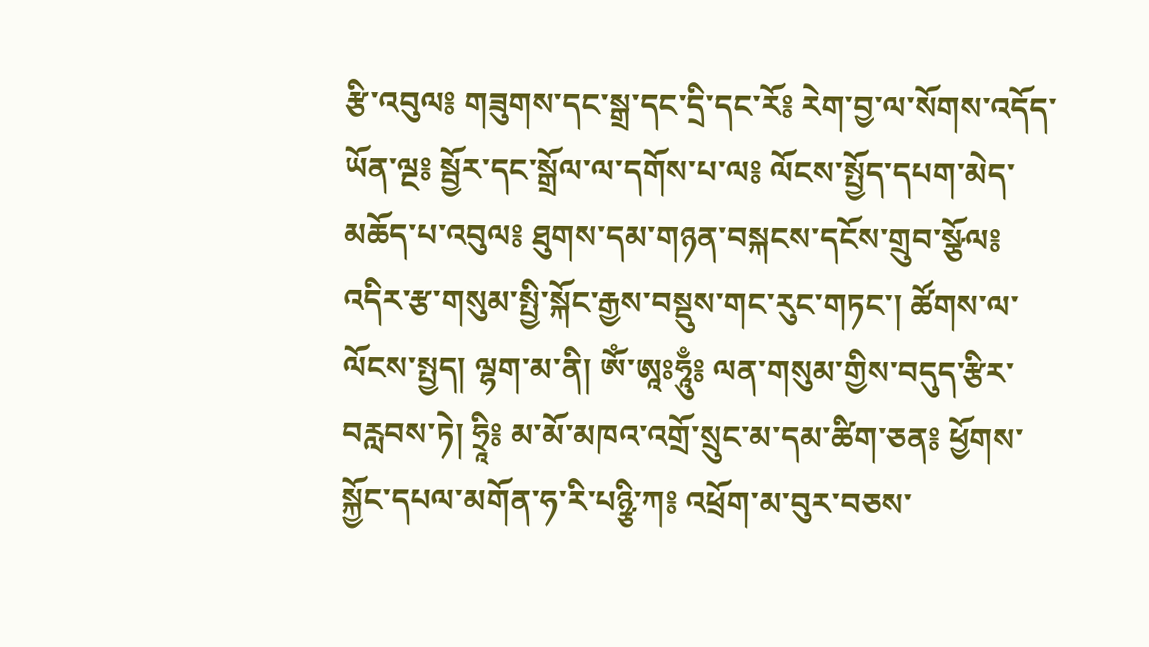རྩི་འབུལ༔ གཟུགས་དང་སྒྲ་དང་དྲི་དང་རོ༔ རེག་བྱ་ལ་སོགས་འདོད་ཡོན་ལྔ༔ སྦྱོར་དང་སྒྲོལ་ལ་དགོས་པ་ལ༔ ལོངས་སྤྱོད་དཔག་མེད་མཆོད་པ་འབུལ༔ ཐུགས་དམ་གཉན་བསྐངས་དངོས་གྲུབ་སྩོལ༔ འདིར་རྩ་གསུམ་སྤྱི་སྐོང་རྒྱས་བསྡུས་གང་རུང་གཏང་། ཚོགས་ལ་ལོངས་སྤྱད། ལྷག་མ་ནི། ཨོཾ་ཨཱཿཧཱུྃ༔ ལན་གསུམ་གྱིས་བདུད་རྩིར་བརླབས་ཏེ། ཧྲཱི༔ མ་མོ་མཁའ་འགྲོ་སྲུང་མ་དམ་ཚིག་ཅན༔ ཕྱོགས་སྐྱོང་དཔལ་མགོན་ཧ་རི་པཉྩི་ཀ༔ འཕྲོག་མ་བུར་བཅས་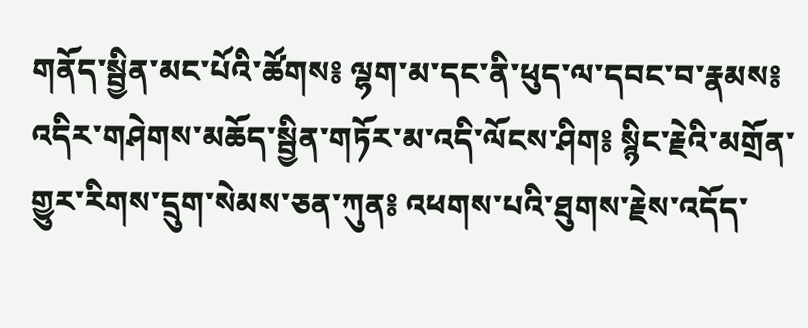གནོད་སྦྱིན་མང་པོའི་ཚོགས༔ ལྷག་མ་དང་ནི་ཕུད་ལ་དབང་བ་རྣམས༔ འདིར་གཤེགས་མཆོད་སྦྱིན་གཏོར་མ་འདི་ལོངས་ཤིག༔ སྙིང་རྗེའི་མགྲོན་གྱུར་རིགས་དྲུག་སེམས་ཅན་ཀུན༔ འཕགས་པའི་ཐུགས་རྗེས་འདོད་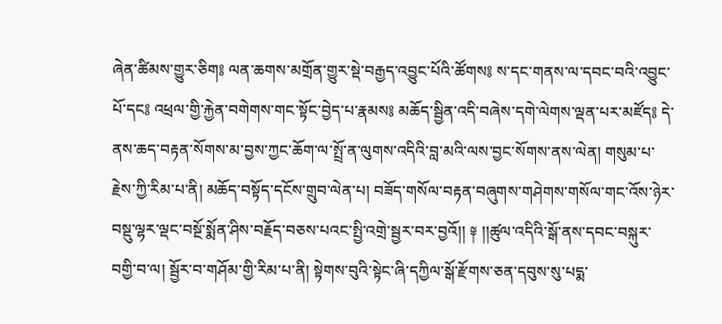ཞེན་ཚིམས་གྱུར་ཅིག༔ ལན་ཆགས་མགྲོན་གྱུར་སྡེ་བརྒྱད་འབྱུང་པོའི་ཚོགས༔ ས་དང་གནས་ལ་དབང་བའི་འབྱུང་པོ་དང༔ འཕྲལ་གྱི་རྐྱེན་བགེགས་གང་སྟོང་བྱེད་པ་རྣམས༔ མཆོད་སྦྱིན་འདི་བཞེས་དགེ་ལེགས་ལྡན་པར་མཛོད༔ དེ་ནས་ཆད་བརྟན་སོགས་མ་བྱས་ཀྱང་ཆོག་ལ་སྤྲོ་ན་ལུགས་འདིའི་བླ་མའི་ལས་བྱང་སོགས་ནས་ལེན། གསུམ་པ་རྗེས་ཀྱི་རིམ་པ་ནི། མཆོད་བསྟོད་དངོས་གྲུབ་ལེན་པ། བཟོད་གསོལ་བརྟན་བཞུགས་གཤེགས་གསོལ་གང་འོས་ཉེར་བསྡུ་ལྷར་ལྡང་བསྔོ་སྨོན་ཤིས་བརྗོད་བཅས་པའང་སྤྱི་འགྲེ་སྦྱར་བར་བྱའོ།། ༈ །།ཚུལ་འདིའི་སྒོ་ནས་དབང་བསྐུར་བགྱི་བ་ལ། སྦྱོར་བ་གཤོམ་གྱི་རིམ་པ་ནི། སྟེགས་བུའི་སྟེང་ཞི་དཀྱིལ་སྒོ་རྫོགས་ཅན་དབུས་སུ་པདྨ་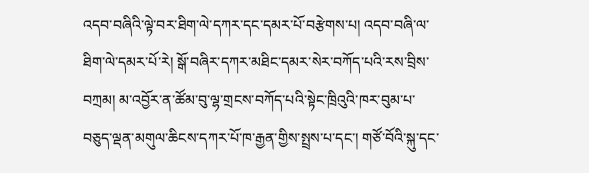འདབ་བཞིའི་ལྟེ་བར་ཐིག་ལེ་དཀར་དང་དམར་པོ་བརྩེགས་པ། འདབ་བཞི་ལ་ཐིག་ལེ་དམར་པོ་རེ། སྒོ་བཞིར་དཀར་མཐིང་དམར་སེར་བཀོད་པའི་རས་བྲིས་བཀྲམ། མ་འབྱོར་ན་ཚོམ་བུ་ལྷ་གྲངས་བཀོད་པའི་སྟེང་ཁྲིའུའི་ཁར་བུམ་པ་བཅུད་ལྡན་མགུལ་ཆིངས་དཀར་པོ་ཁ་རྒྱན་གྱིས་སྤྲས་པ་དང་། གཙོ་བོའི་སྐུ་དང་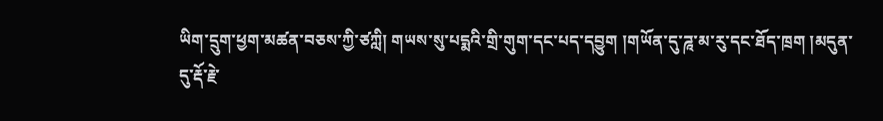ཡིག་དྲུག་ཕྱག་མཚན་བཅས་ཀྱི་ཙཀླི། གཡས་སུ་པདྨའི་གྲི་གུག་དང་པད་དབྱུག །གཡོན་དུ་ཌཱ་མ་རུ་དང་ཐོད་ཁྲག །མདུན་དུ་རྡོ་རྗེ་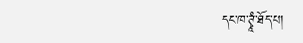དང་ཁ་ཊྭཱཾ་ཐོད་པ།